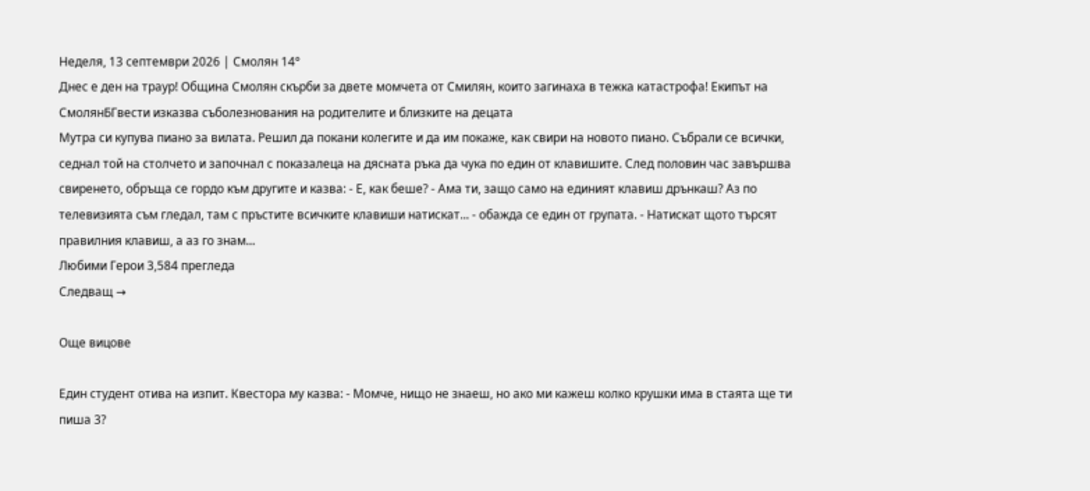Неделя, 13 септември 2026 | Смолян 14°
Днес е ден на траур! Община Смолян скърби за двете момчета от Смилян, които загинаха в тежка катастрофа! Екипът на СмолянБГвести изказва съболезнования на родителите и близките на децата
Мутра си купува пиано за вилата. Решил да покани колегите и да им покаже, как свири на новото пиано. Събрали се всички, седнал той на столчето и започнал с показалеца на дясната ръка да чука по един от клавишите. След половин час завършва свиренето, обръща се гордо към другите и казва: - Е, как беше? - Ама ти, защо само на единият клавиш дрънкаш? Аз по телевизията съм гледал, там с пръстите всичките клавиши натискат... - обажда се един от групата. - Натискат щото търсят правилния клавиш, а аз го знам...
Любими Герои 3,584 прегледа
Следващ →

Още вицове

Един студент отива на изпит. Квестора му казва: - Момче, нищо не знаеш, но ако ми кажеш колко крушки има в стаята ще ти пиша 3?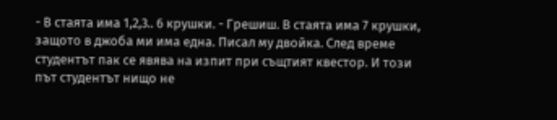- В стаята има 1,2,3.. 6 крушки. - Грешиш. В стаята има 7 крушки, защото в джоба ми има една. Писал му двойка. След време студентът пак се явява на изпит при същтият квестор. И този път студентът нищо не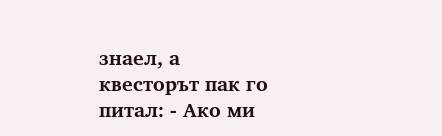знаел, а квесторът пак го питал: - Ако ми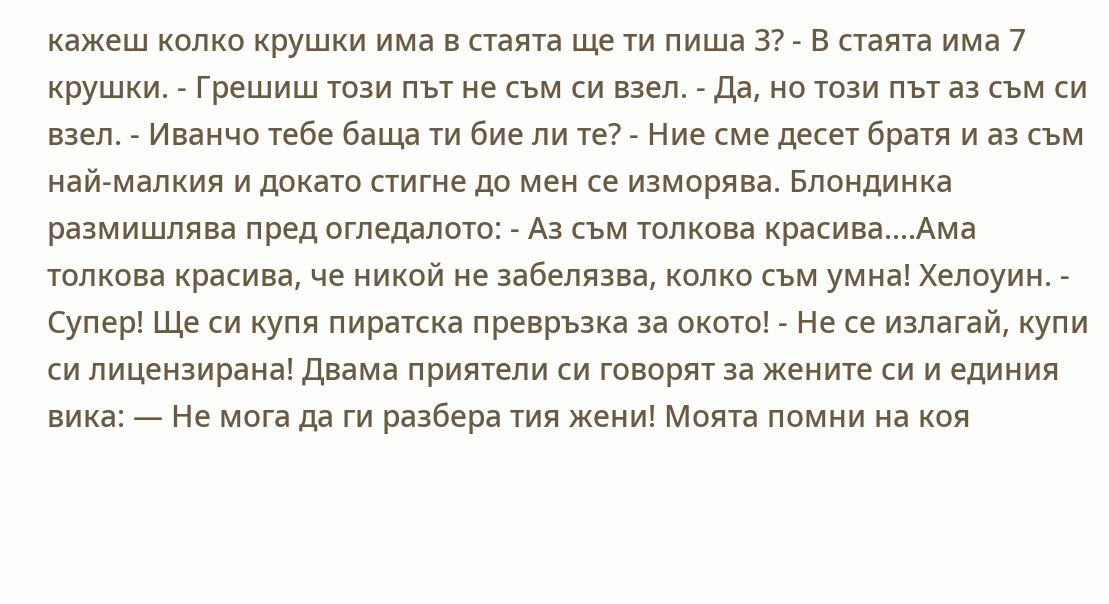кажеш колко крушки има в стаята ще ти пиша 3? - В стаята има 7 крушки. - Грешиш този път не съм си взел. - Да, но този път аз съм си взел. - Иванчо тебе баща ти бие ли те? - Ние сме десет братя и аз съм най-малкия и докато стигне до мен се изморява. Блондинка размишлява пред огледалото: - Аз съм толкова красива....Ама толкова красива, че никой не забелязва, колко съм умна! Хелоуин. - Супер! Ще си купя пиратска превръзка за окото! - Не се излагай, купи си лицензирана! Двама приятели си говорят за жените си и единия вика: — Не мога да ги разбера тия жени! Моята помни на коя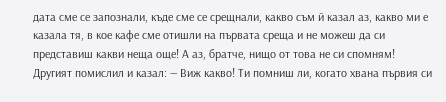дата сме се запознали, къде сме се срещнали, какво съм й казал аз, какво ми е казала тя, в кое кафе сме отишли на първата среща и не можеш да си представиш какви неща още! А аз, братче, нищо от това не си спомням! Другият помислил и казал: — Виж какво! Ти помниш ли, когато хвана първия си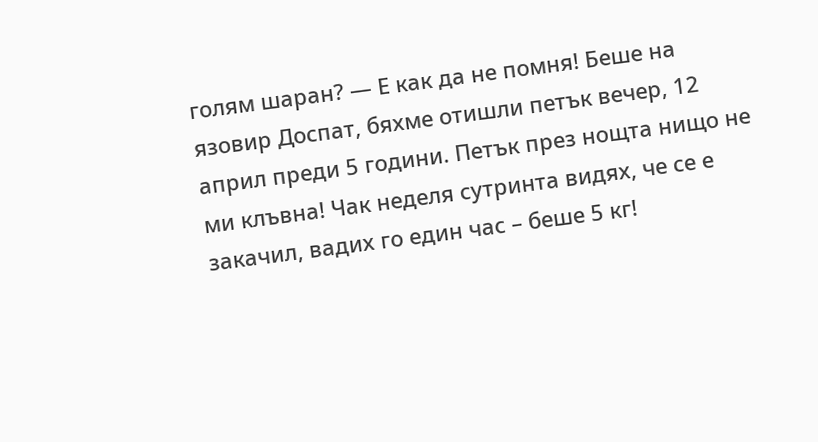голям шаран? — Е как да не помня! Беше на язовир Доспат, бяхме отишли петък вечер, 12 април преди 5 години. Петък през нощта нищо не ми клъвна! Чак неделя сутринта видях, че се е закачил, вадих го един час – беше 5 кг!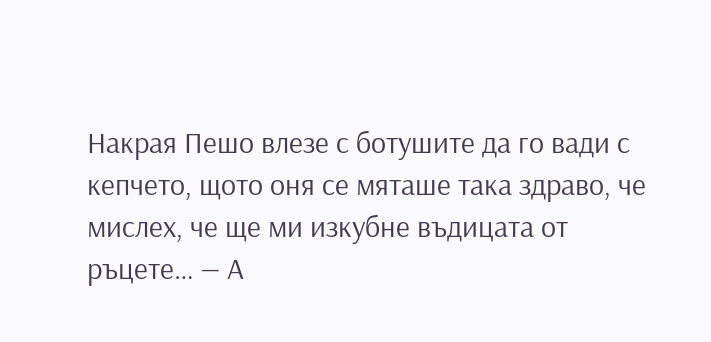Накрая Пешо влезе с ботушите да го вади с кепчето, щото оня се мяташе така здраво, че мислех, че ще ми изкубне въдицата от ръцете… — А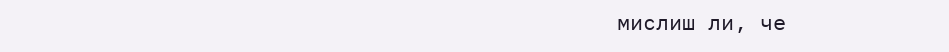мислиш ли, че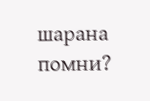шарана помни?